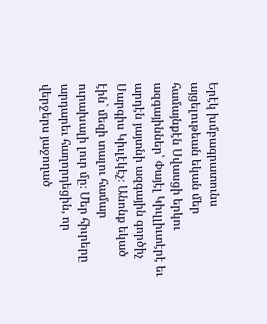Երէկ խմբագրատունս այցելութեան եկան մեր համայնքէն Սվասցի երկու ազգայիններ՝ Փայէլ Կիւլլիւտէրէ եւ արդէն յայտնի ազգային գործիչ Սարգիս Կիւլէկէչ։ Անոնք եկած էին` մեզի տալու համար ուրախալի լուր մը։ Մեր հիւրերը արդարեւ հաղորդեցին, որ վերջերս յաջողած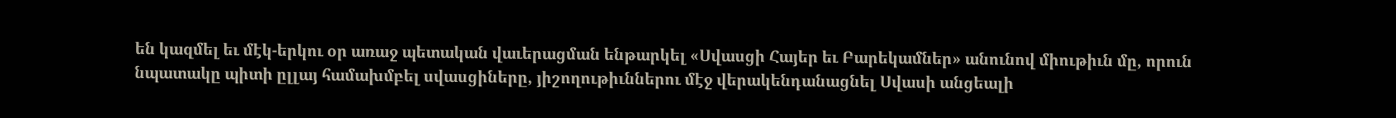են կազմել եւ մէկ-երկու օր առաջ պետական վաւերացման ենթարկել «Սվասցի Հայեր եւ Բարեկամներ» անունով միութիւն մը, որուն նպատակը պիտի ըլլայ համախմբել սվասցիները, յիշողութիւններու մէջ վերակենդանացնել Սվասի անցեալի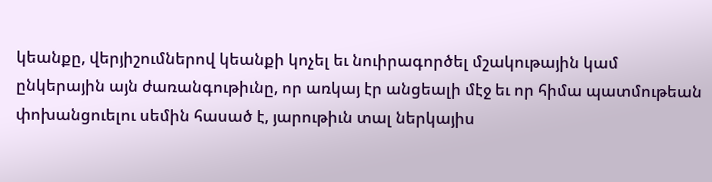կեանքը, վերյիշումներով կեանքի կոչել եւ նուիրագործել մշակութային կամ ընկերային այն ժառանգութիւնը, որ առկայ էր անցեալի մէջ եւ որ հիմա պատմութեան փոխանցուելու սեմին հասած է, յարութիւն տալ ներկայիս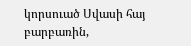կորսուած Սվասի հայ բարբառին,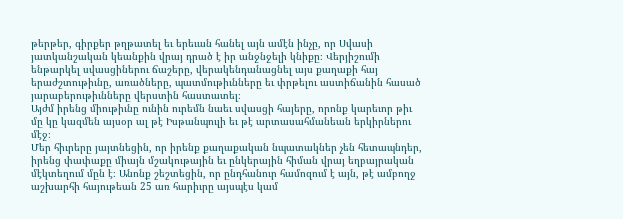թերթեր, գիրքեր թղթատել եւ երեւան հանել այն ամէն ինչը, որ Սվասի յատկանշական կեանքին վրայ դրած է իր անջնջելի կնիքը։ Վերյիշումի ենթարկել սվասցիներու ճաշերը, վերակենդանացնել այս քաղաքի հայ երաժշտութիւնը, առածները, պատմութիւնները եւ փրթելու աստիճանին հասած յարաբերութիւնները վերստին հաստատել։
Այժմ իրենց միութիւնը ունին ուրեմն նաեւ սվասցի հայերը, որոնք կարեւոր թիւ մը կը կազմեն այսօր ալ թէ Իսթանպուլի եւ թէ արտասահմանեան երկիրներու մէջ։
Մեր հիւրերը յայտնեցին, որ իրենք քաղաքական նպատակներ չեն հետապնդեր, իրենց փափաքը միայն մշակութային եւ ընկերային հիման վրայ եղբայրական մէկտեղում մըն է։ Անոնք շեշտեցին, որ ընդհանուր համոզում է այն, թէ ամբողջ աշխարհի հայութեան 25 առ հարիւրը այսպէս կամ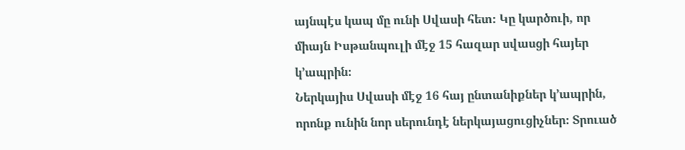այնպէս կապ մը ունի Սվասի հետ։ Կը կարծուի, որ միայն Իսթանպուլի մէջ 15 հազար սվասցի հայեր կ՚ապրին։
Ներկայիս Սվասի մէջ 16 հայ ընտանիքներ կ՚ապրին, որոնք ունին նոր սերունդէ ներկայացուցիչներ։ Տրուած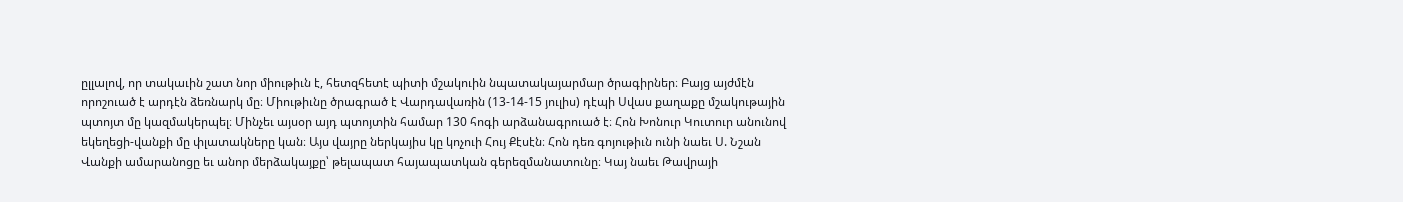ըլլալով, որ տակաւին շատ նոր միութիւն է, հետզհետէ պիտի մշակուին նպատակայարմար ծրագիրներ։ Բայց այժմէն որոշուած է արդէն ձեռնարկ մը։ Միութիւնը ծրագրած է Վարդավառին (13-14-15 յուլիս) դէպի Սվաս քաղաքը մշակութային պտոյտ մը կազմակերպել։ Մինչեւ այսօր այդ պտոյտին համար 130 հոգի արձանագրուած է։ Հոն Խոնուր Կուտուր անունով եկեղեցի-վանքի մը փլատակները կան։ Այս վայրը ներկայիս կը կոչուի Հույ Քէսէն։ Հոն դեռ գոյութիւն ունի նաեւ Ս. Նշան Վանքի ամարանոցը եւ անոր մերձակայքը՝ թելապատ հայապատկան գերեզմանատունը։ Կայ նաեւ Թավրայի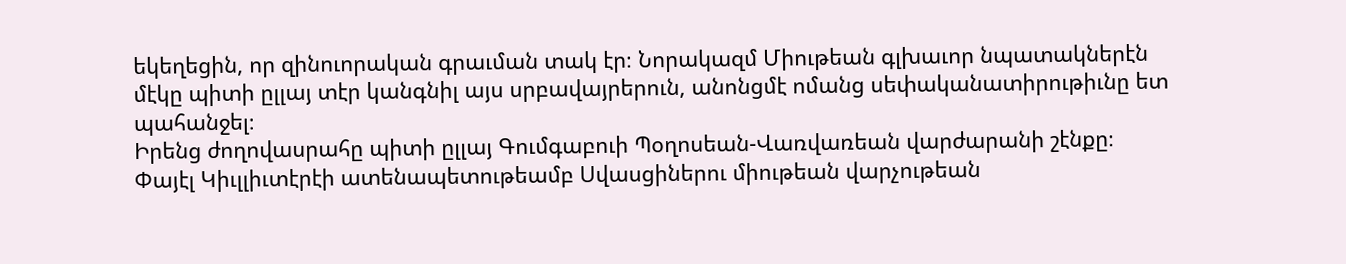եկեղեցին, որ զինուորական գրաւման տակ էր։ Նորակազմ Միութեան գլխաւոր նպատակներէն մէկը պիտի ըլլայ տէր կանգնիլ այս սրբավայրերուն, անոնցմէ ոմանց սեփականատիրութիւնը ետ պահանջել։
Իրենց ժողովասրահը պիտի ըլլայ Գումգաբուի Պօղոսեան-Վառվառեան վարժարանի շէնքը։
Փայէլ Կիւլլիւտէրէի ատենապետութեամբ Սվասցիներու միութեան վարչութեան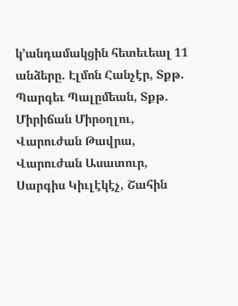կ՚անդամակցին հետեւեալ 11 անձերը. Էլմոն Հանչէր, Տքթ. Պարգեւ Պալըմեան, Տքթ. Միրիճան Միրօղլու, Վարուժան Թավրա, Վարուժան Ասատուր, Սարգիս Կիւլէկէչ, Շահին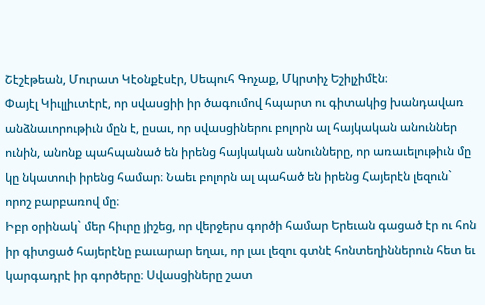Շէշէթեան, Մուրատ Կէօնքէսէր, Սեպուհ Գոչաք, Մկրտիչ Եշիլչիմէն։
Փայէլ Կիւլլիւտէրէ, որ սվասցիի իր ծագումով հպարտ ու գիտակից խանդավառ անձնաւորութիւն մըն է, ըսաւ, որ սվասցիներու բոլորն ալ հայկական անուններ ունին, անոնք պահպանած են իրենց հայկական անունները, որ առաւելութիւն մը կը նկատուի իրենց համար։ Նաեւ բոլորն ալ պահած են իրենց Հայերէն լեզուն` որոշ բարբառով մը։
Իբր օրինակ` մեր հիւրը յիշեց, որ վերջերս գործի համար Երեւան գացած էր ու հոն իր գիտցած հայերէնը բաւարար եղաւ, որ լաւ լեզու գտնէ հոնտեղիններուն հետ եւ կարգադրէ իր գործերը։ Սվասցիները շատ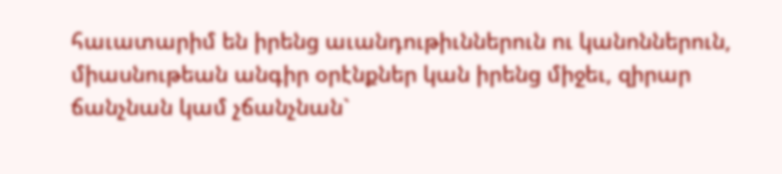հաւատարիմ են իրենց աւանդութիւններուն ու կանոններուն, միասնութեան անգիր օրէնքներ կան իրենց միջեւ, զիրար ճանչնան կամ չճանչնան`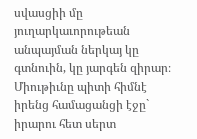սվասցիի մը յուղարկաւորութեան անպայման ներկայ կը գտնուին, կը յարգեն զիրար։
Միութիւնը պիտի հիմնէ իրենց համացանցի էջը` իրարու հետ սերտ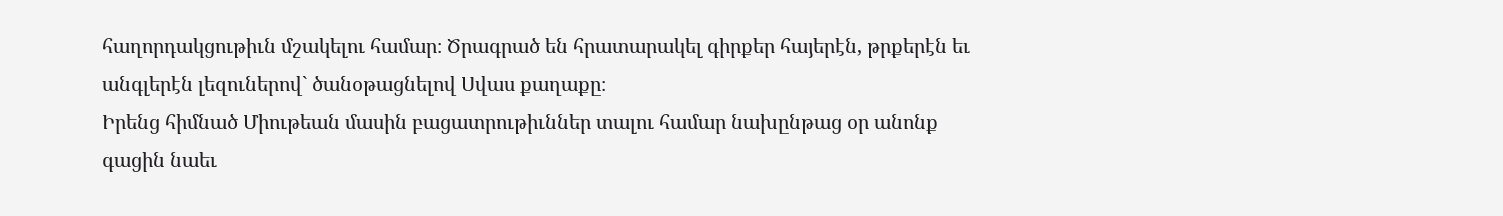հաղորդակցութիւն մշակելու համար։ Ծրագրած են հրատարակել գիրքեր հայերէն, թրքերէն եւ անգլերէն լեզուներով` ծանօթացնելով Սվաս քաղաքը։
Իրենց հիմնած Միութեան մասին բացատրութիւններ տալու համար նախընթաց օր անոնք գացին նաեւ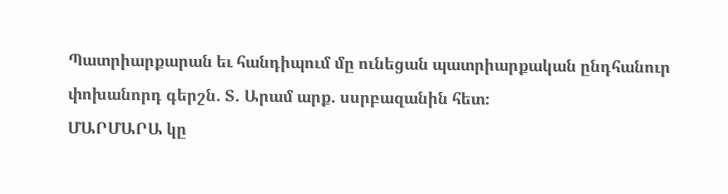Պատրիարքարան եւ հանդիպում մը ունեցան պատրիարքական ընդհանուր փոխանորդ գերշն. Տ. Արամ արք. սսրբազանին հետ։
ՄԱՐՄԱՐԱ կը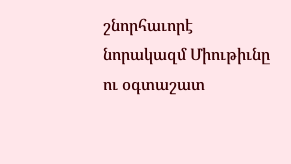շնորհաւորէ նորակազմ Միութիւնը ու օգտաշատ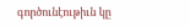գործունէութիւն կը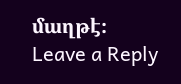մաղթէ։
Leave a Reply